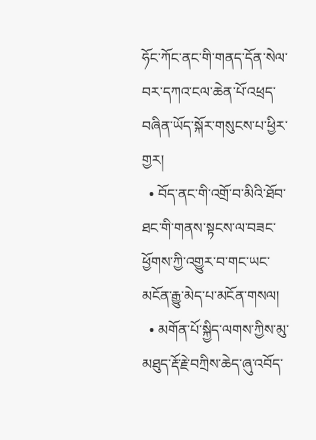ཧོང་ཀོང་ནང་གི་གནད་དོན་སེལ་བར་དཀའ་ངལ་ཆེན་པོ་འཕྲད་བཞིན་ཡོད་སྐོར་གསུངས་པ་ཕྱིར་གྱར།
  • བོད་ནང་གི་འགྲོ་བ་མིའི་ཐོབ་ཐང་གི་གནས་སྟངས་ལ་བཟང་ཕྱོགས་ཀྱི་འགྱུར་བ་གང་ཡང་མངོན་རྒྱུ་མེད་པ་མངོན་གསལ།
  • མགོན་པོ་སྐྱིད་ལགས་ཀྱིས་མུ་མཐུད་རྡོ་རྗེ་བཀྲིས་ཆེད་ཞུ་འབོད་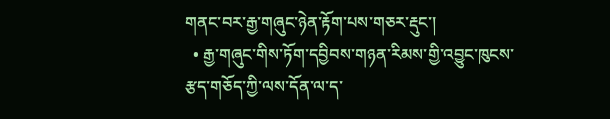གནང་བར་རྒྱ་གཞུང་ཉེན་རྟོག་པས་གཅར་རྡུང་།
  • རྒྱ་གཞུང་གིས་ཏོག་དབྱིབས་གཉན་རིམས་གྱི་འབྱུང་ཁུངས་རྩད་གཅོད་ཀྱི་ལས་དོན་ལ་ད་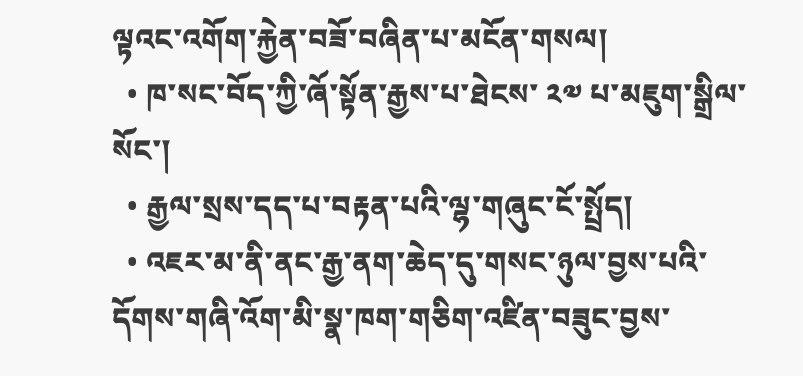ལྟའང་འགོག་རྐྱེན་བཟོ་བཞིན་པ་མངོན་གསལ།
  • ཁ་སང་བོད་ཀྱི་ཞོ་སྟོན་རྒྱས་པ་ཐེངས་ ༢༧ པ་མཇུག་སྒྲིལ་སོང་།
  • རྒྱལ་སྲས་དད་པ་བརྟན་པའི་ལྷ་གཞུང་ངོ་སྤྲོད།
  • འཇར་མ་ནི་ནང་རྒྱ་ནག་ཆེད་དུ་གསང་ཉུལ་བྱས་པའི་དོགས་གཞི་འོག་མི་སྣ་ཁག་གཅིག་འཛིན་བཟུང་བྱས་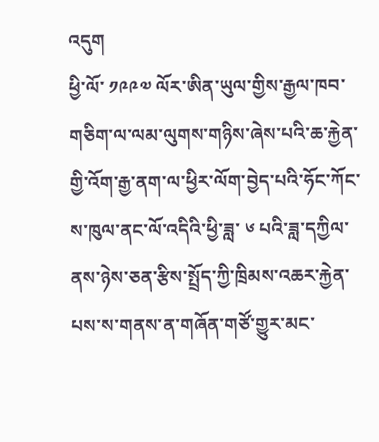འདུག
ཕྱི་ལོ་ ༡༩༩༧ ལོར་ཨིན་ཡུལ་གྱིས་རྒྱལ་ཁབ་གཅིག་ལ་ལམ་ལུགས་གཉིས་ཞེས་པའི་ཆ་རྐྱེན་གྱི་འོག་རྒྱ་ནག་ལ་ཕྱིར་ལོག་བྱེད་པའི་ཧོང་ཀོང་ས་ཁུལ་ནང་ལོ་འདིའི་ཕྱི་ཟླ་ ༦ པའི་ཟླ་དཀྱིལ་ནས་ཉེས་ཅན་རྩིས་སྤྲོད་ཀྱི་ཁྲིམས་འཆར་རྐྱེན་པས་ས་གནས་ན་གཞོན་གཙོ་གྱུར་མང་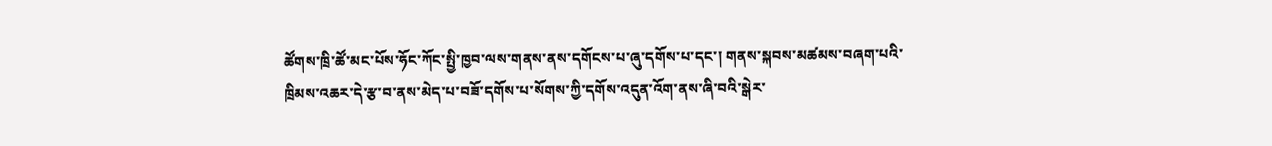ཚོགས་ཁྲི་ཚོ་མང་པོས་ཧོང་ཀོང་སྤྱི་ཁྱབ་ལས་གནས་ནས་དགོངས་པ་ཞུ་དགོས་པ་དང་། གནས་སྐབས་མཚམས་བཞག་པའི་ཁྲིམས་འཆར་དེ་རྩ་བ་ནས་མེད་པ་བཟོ་དགོས་པ་སོགས་ཀྱི་དགོས་འདུན་འོག་ནས་ཞི་བའི་སྒེར་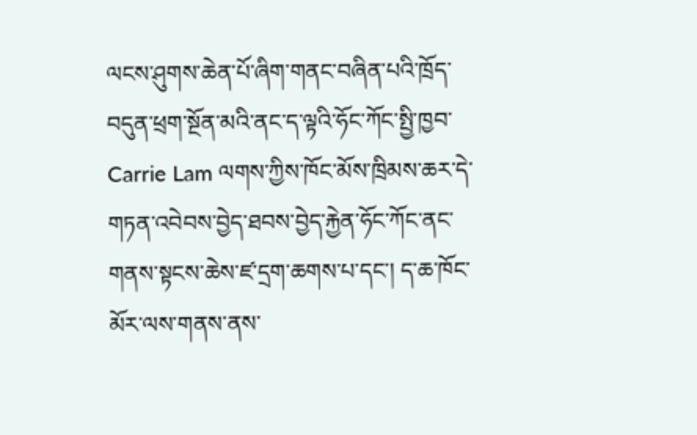ལངས་ཤུགས་ཆེན་པོ་ཞིག་གནང་བཞིན་པའི་ཁྲོད་བདུན་ཕྲག་སྔོན་མའི་ནང་ད་ལྟའི་ཧོང་ཀོང་སྤྱི་ཁྱབ་ Carrie Lam ལགས་ཀྱིས་ཁོང་མོས་ཁྲིམས་ཆར་དེ་གཏན་འབེབས་བྱེད་ཐབས་བྱེད་རྐྱེན་ཧོང་ཀོང་ནང་གནས་སྟངས་ཆེས་ཛ་དྲག་ཆགས་པ་དང་། ད་ཆ་ཁོང་མོར་ལས་གནས་ནས་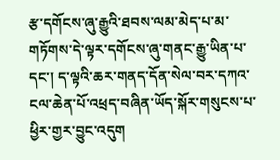རྩ་དགོངས་ཞུ་རྒྱུའི་ཐབས་ལམ་མེད་པ་མ་གཏོགས་དེ་ལྟར་དགོངས་ཞུ་གནང་རྒྱུ་ཡིན་པ་དང་། ད་ལྟའི་ཆར་གནད་དོན་སེལ་བར་དཀའ་ངལ་ཆེན་པོ་འཕྲད་བཞིན་ཡོད་སྐོར་གསུངས་པ་ཕྱིར་གྱར་བྱུང་འདུག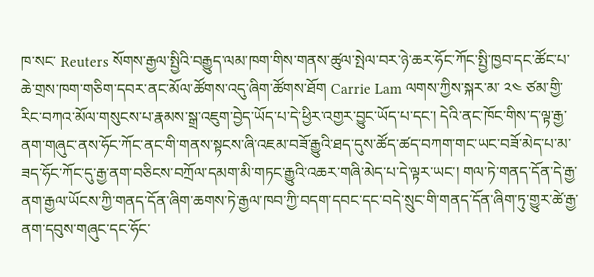ཁ་སང་ Reuters སོགས་རྒྱལ་སྤྱིའི་བརྒྱུད་ལམ་ཁག་གིས་གནས་ཚུལ་སྤེལ་བར་ཉེ་ཆར་ཧོང་ཀོང་སྤྱི་ཁྱབ་དང་ཚོང་པ་ཆེ་གྲས་ཁག་གཅིག་དབར་ནང་མོལ་ཚོགས་འདུ་ཞིག་ཚོགས་ཐོག Carrie Lam ལགས་ཀྱིས་སྐར་མ་ ༢༤ ཙམ་གྱི་རིང་བཀའ་མོལ་གསུངས་པ་རྣམས་སྒྲ་འཇུག་བྱེད་ཡོད་པ་དེ་ཕྱིར་འགྱར་བྱུང་ཡོད་པ་དང་། དེའི་ནང་ཁོང་གིས་ད་ལྟ་རྒྱ་ནག་གཞུང་ནས་ཧོང་ཀོང་ནང་གི་གནས་སྟངས་ཞི་འཇམ་བཟོ་རྒྱུའི་ཐད་དུས་ཚོད་ཚད་བཀག་གང་ཡང་བཟོ་མེད་པ་མ་ཟད་ཧོང་ཀོང་དུ་རྒྱ་ནག་བཅིངས་བཀྲོལ་དམག་མི་གཏང་རྒྱུའི་འཆར་གཞི་མེད་པ་དེ་ལྟར་ཡང་། གལ་ཏེ་གནད་དོན་དེ་རྒྱ་ནག་རྒྱལ་ཡོངས་ཀྱི་གནད་དོན་ཞིག་ཆགས་ཏེ་རྒྱལ་ཁབ་ཀྱི་བདག་དབང་དང་བདེ་སྲུང་གི་གནད་དོན་ཞིག་ཏུ་གྱུར་ཚེ་རྒྱ་ནག་དབུས་གཞུང་དང་ཧོང་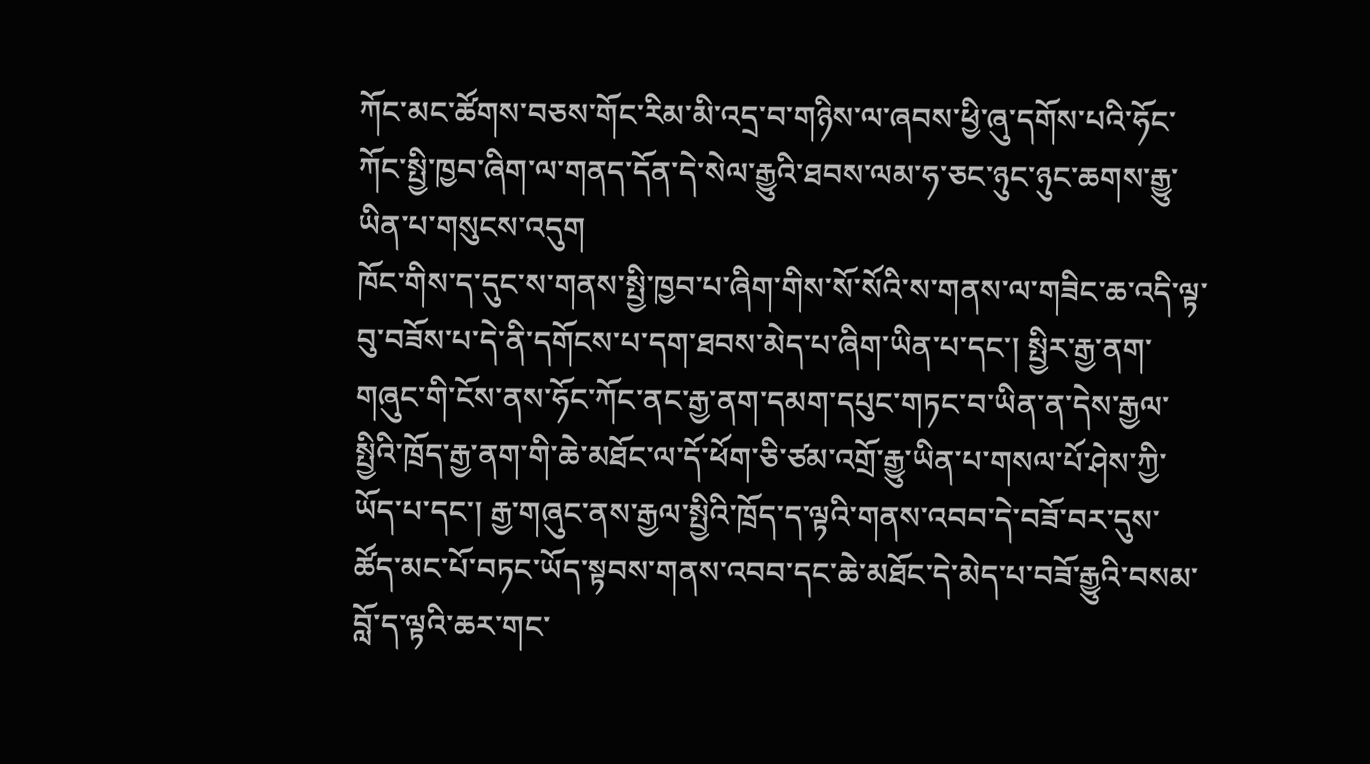ཀོང་མང་ཚོགས་བཅས་གོང་རིམ་མི་འདྲ་བ་གཉིས་ལ་ཞབས་ཕྱི་ཞུ་དགོས་པའི་ཧོང་ཀོང་སྤྱི་ཁྱབ་ཞིག་ལ་གནད་དོན་དེ་སེལ་རྒྱུའི་ཐབས་ལམ་ཧ་ཅང་ཉུང་ཉུང་ཆགས་རྒྱུ་ཡིན་པ་གསུངས་འདུག
ཁོང་གིས་ད་དུང་ས་གནས་སྤྱི་ཁྱབ་པ་ཞིག་གིས་སོ་སོའི་ས་གནས་ལ་གཟིང་ཆ་འདི་ལྟ་བུ་བཟོས་པ་དེ་ནི་དགོངས་པ་དག་ཐབས་མེད་པ་ཞིག་ཡིན་པ་དང་། སྤྱིར་རྒྱ་ནག་གཞུང་གི་ངོས་ནས་ཧོང་ཀོང་ནང་རྒྱ་ནག་དམག་དཔུང་གཏང་བ་ཡིན་ན་དེས་རྒྱལ་སྤྱིའི་ཁྲོད་རྒྱ་ནག་གི་ཆེ་མཐོང་ལ་དོ་ཕོག་ཅི་ཙམ་འགྲོ་རྒྱུ་ཡིན་པ་གསལ་པོ་ཤེས་ཀྱི་ཡོད་པ་དང་། རྒྱ་གཞུང་ནས་རྒྱལ་སྤྱིའི་ཁྲོད་ད་ལྟའི་གནས་འབབ་དེ་བཟོ་བར་དུས་ཚོད་མང་པོ་བཏང་ཡོད་སྟབས་གནས་འབབ་དང་ཆེ་མཐོང་དེ་མེད་པ་བཟོ་རྒྱུའི་བསམ་བློ་ད་ལྟའི་ཆར་གང་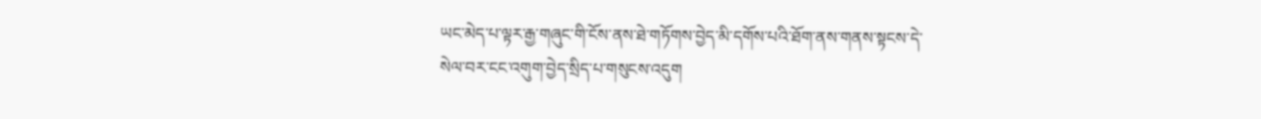ཡང་མེད་པ་ལྟར་རྒྱ་གཞུང་གི་ངོས་ནས་ཐེ་གཏོགས་བྱེད་མི་དགོས་པའི་ཐོག་ནས་གནས་སྟངས་དེ་སེལ་བར་ངང་འགུག་བྱེད་སྲིད་པ་གསུངས་འདུག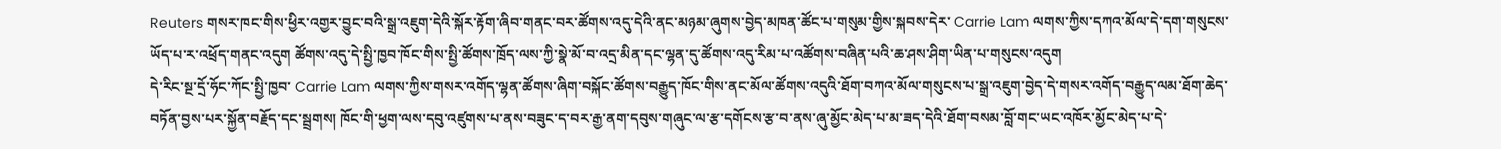Reuters གསར་ཁང་གིས་ཕྱིར་འགྱར་བྱུང་བའི་སྒྲ་འཇུག་དེའི་སྐོར་རྟོག་ཞིབ་གནང་བར་ཚོགས་འདུ་དེའི་ནང་མཉམ་ཞུགས་བྱེད་མཁན་ཚོང་པ་གསུམ་གྱིས་སྐབས་དེར་ Carrie Lam ལགས་ཀྱིས་དཀའ་མོལ་དེ་དག་གསུངས་ཡོད་པ་ར་འཕྲོད་གནང་འདུག ཚོགས་འདུ་དེ་སྤྱི་ཁྱབ་ཁོང་གིས་སྤྱི་ཚོགས་ཁྲོད་ལས་ཀྱི་སྣེ་མོ་བ་འདྲ་མིན་དང་ལྷན་དུ་ཚོགས་འདུ་རིམ་པ་འཚོགས་བཞིན་པའི་ཆ་ཤས་ཤིག་ཡིན་པ་གསུངས་འདུག
དེ་རིང་སྔ་དྲོ་ཧོང་ཀོང་སྤྱི་ཁྱབ་ Carrie Lam ལགས་ཀྱིས་གསར་འགོད་ལྷན་ཚོགས་ཞིག་བསྐོང་ཚོགས་བརྒྱུད་ཁོང་གིས་ནང་མོལ་ཚོགས་འདུའི་ཐོག་བཀའ་མོལ་གསུངས་པ་སྒྲ་འཇུག་བྱེད་དེ་གསར་འགོད་བརྒྱུད་ལམ་ཐོག་ཆེད་བཏོན་བྱས་པར་སྐྱོན་བརྗོད་དང་སྦྲགས། ཁོང་གི་ཕྱག་ལས་དབུ་འཛུགས་པ་ནས་བཟུང་ད་བར་རྒྱ་ནག་དབུས་གཞུང་ལ་རྩ་དགོངས་རྩ་བ་ནས་ཞུ་མྱོང་མེད་པ་མ་ཟད་དེའི་ཐོག་བསམ་བློ་གང་ཡང་འཁོར་མྱོང་མེད་པ་དེ་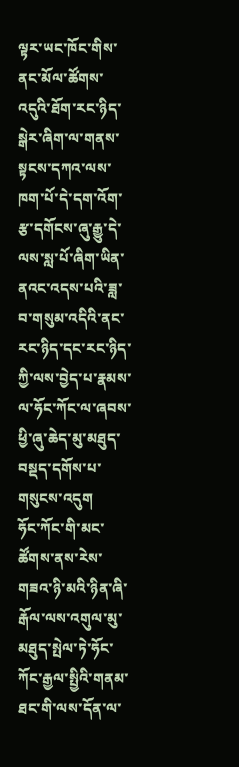ལྟར་ཡང་ཁོང་གིས་ནང་མོལ་ཚོགས་འདུའི་ཐོག་རང་ཉིད་སྒེར་ཞིག་ལ་གནས་སྟངས་དཀའ་ལས་ཁག་པོ་དེ་དག་འོག་རྩ་དགོངས་ཞུ་རྒྱུ་དེ་ལས་སླ་པོ་ཞིག་ཡིན་ནའང་འདས་པའི་ཟླ་བ་གསུམ་འདིའི་ནང་རང་ཉིད་དང་རང་ཉིད་ཀྱི་ལས་བྱེད་པ་རྣམས་ལ་ཧོང་ཀོང་ལ་ཞབས་ཕྱི་ཞུ་ཆེད་མུ་མཐུད་བསྡད་དགོས་པ་གསུངས་འདུག
ཧོང་ཀོང་གི་མང་ཚོགས་ནས་རེས་གཟའ་ཉི་མའི་ཉིན་ཞི་རྒོལ་ལས་འགུལ་མུ་མཐུད་སྤེལ་ཏེ་ཧོང་ཀོང་རྒྱལ་སྤྱིའི་གནམ་ཐང་གི་ལས་དོན་ལ་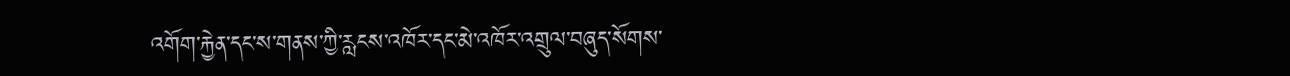འགོག་རྐྱེན་དང་ས་གནས་ཀྱི་རླངས་འཁོར་དང་མེ་འཁོར་འགྲུལ་བཞུད་སོགས་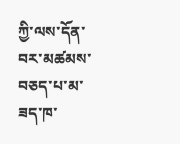ཀྱི་ལས་དོན་བར་མཚམས་བཅད་པ་མ་ཟད་ཁ་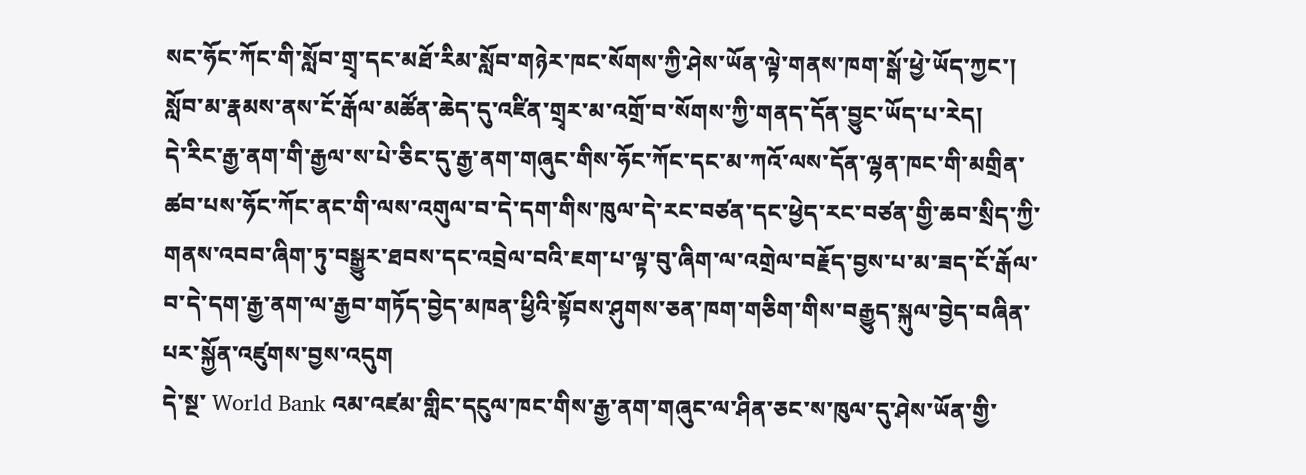སང་ཧོང་ཀོང་གི་སློབ་གྲྭ་དང་མཐོ་རིམ་སློབ་གཉེར་ཁང་སོགས་ཀྱི་ཤེས་ཡོན་ལྟེ་གནས་ཁག་སྒོ་ཕྱེ་ཡོད་ཀྱང་། སློབ་མ་རྣམས་ནས་ངོ་རྒོལ་མཚོན་ཆེད་དུ་འཛིན་གྲྭར་མ་འགྲོ་བ་སོགས་ཀྱི་གནད་དོན་བྱུང་ཡོད་པ་རེད།
དེ་རིང་རྒྱ་ནག་གི་རྒྱལ་ས་པེ་ཅིང་དུ་རྒྱ་ནག་གཞུང་གིས་ཧོང་ཀོང་དང་མ་ཀའོ་ལས་དོན་ལྷན་ཁང་གི་མགྲིན་ཚབ་པས་ཧོང་ཀོང་ནང་གི་ལས་འགུལ་བ་དེ་དག་གིས་ཁུལ་དེ་རང་བཙན་དང་ཕྱེད་རང་བཙན་གྱི་ཆབ་སྲིད་ཀྱི་གནས་འབབ་ཞིག་ཏུ་བསྒྱུར་ཐབས་དང་འབྲེལ་བའི་ཇག་པ་ལྟ་བུ་ཞིག་ལ་འགྲེལ་བརྗོད་བྱས་པ་མ་ཟད་ངོ་རྒོལ་བ་དེ་དག་རྒྱ་ནག་ལ་རྒྱབ་གཏོད་བྱེད་མཁན་ཕྱིའི་སྟོབས་ཤུགས་ཅན་ཁག་གཅིག་གིས་བརྒྱུད་སྐུལ་བྱེད་བཞིན་པར་སྐྱོན་འཛུགས་བྱས་འདུག
དེ་སྔ་ World Bank འམ་འཛམ་གླིང་དངུལ་ཁང་གིས་རྒྱ་ནག་གཞུང་ལ་ཤིན་ཅང་ས་ཁུལ་དུ་ཤེས་ཡོན་གྱི་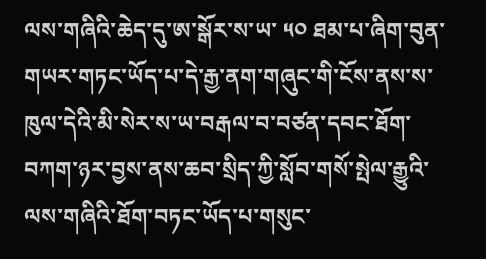ལས་གཞིའི་ཆེད་དུ་ཨ་སྒོར་ས་ཡ་ ༥༠ ཐམ་པ་ཞིག་བུན་གཡར་གཏང་ཡོད་པ་དེ་རྒྱ་ནག་གཞུང་གི་ངོས་ནས་ས་ཁུལ་དེའི་མི་སེར་ས་ཡ་བརྒལ་བ་བཙན་དབང་ཐོག་བཀག་ཉར་བྱས་ནས་ཆབ་སྲིད་ཀྱི་སློབ་གསོ་སྤེལ་རྒྱུའི་ལས་གཞིའི་ཐོག་བཏང་ཡོད་པ་གསུང་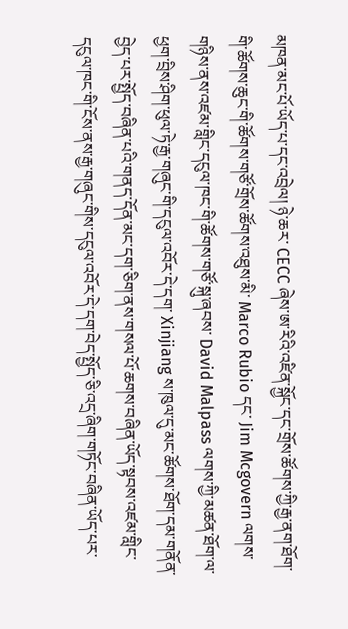མཁན་མང་པོ་ཡོད་པ་དང་འབྲེལ། ཉེ་ཆར་ CECC ཞེས་ཨ་རིའི་འཛིན་སྐྱོང་དང་གྲོས་ཚོགས་ཀྱི་རྒྱ་ནག་ཐོག་གི་ཚོགས་ཆུང་གི་ཚོགས་གཙོ་གྲོས་ཚོགས་འཐུས་མི་ Marco Rubio དང་ Jim Mcgovern ལགས་གཉིས་ནས་འཛམ་གླིང་དངུལ་ཁང་གི་ཚོགས་གཙོ་སྐུ་ཞབས་ David Malpass ལགས་ཀྱི་མཚན་ཐོག་ལ་ཕྱག་བྲིས་ཤིག་ཕུལ་ཏེ་རྒྱ་གཞུང་གི་དངུལ་འབོར་དེ་དག་ Xinjiang ས་ཁུལ་དུ་མང་ཚོགས་ཐོག་དམ་གནོན་བྱེད་པར་སྤྱོད་བཞིན་པའི་གནད་དོན་མང་དག་ཅིག་ནས་གསལ་པོ་ཆགས་བཞིན་ཡོད་སྟབས་འཛམ་གླིང་དངུལ་ཁང་གི་ངོས་ནས་རྒྱ་གཞུང་གིས་དངུལ་འབོར་དེ་དག་བེད་སྤྱོད་ཅི་འདྲ་ཞིག་གཏོང་བཞིན་ཡོད་པར་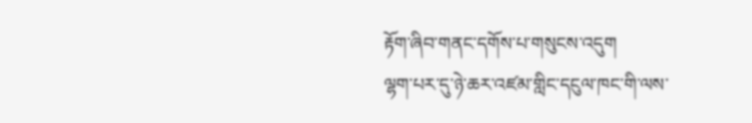རྟོག་ཞིབ་གནང་དགོས་པ་གསུངས་འདུག
ལྷག་པར་དུ་ཉེ་ཆར་འཛམ་གླིང་དངུལ་ཁང་གི་ལས་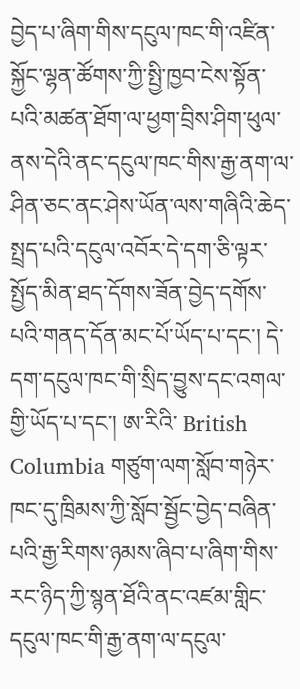བྱེད་པ་ཞིག་གིས་དངུལ་ཁང་གི་འཛིན་སྐྱོང་ལྷན་ཚོགས་ཀྱི་སྤྱི་ཁྱབ་ངེས་སྟོན་པའི་མཚན་ཐོག་ལ་ཕྱག་བྲིས་ཤིག་ཕུལ་ནས་དེའི་ནང་དངུལ་ཁང་གིས་རྒྱ་ནག་ལ་ཤིན་ཅང་ནང་ཤེས་ཡོན་ལས་གཞིའི་ཆེད་སྤྲད་པའི་དངུལ་འབོར་དེ་དག་ཅི་ལྟར་སྤྱོད་མིན་ཐད་དོགས་ཟོན་བྱེད་དགོས་པའི་གནད་དོན་མང་པོ་ཡོད་པ་དང་། དེ་དག་དངུལ་ཁང་གི་སྲིད་བྱུས་དང་འགལ་གྱི་ཡོད་པ་དང་། ཨ་རིའི་ British Columbia གཙུག་ལག་སློབ་གཉེར་ཁང་དུ་ཁྲིམས་ཀྱི་སློབ་སྦྱོང་བྱེད་བཞིན་པའི་རྒྱ་རིགས་ཉམས་ཞིབ་པ་ཞིག་གིས་རང་ཉིད་ཀྱི་སྙན་ཐོའི་ནང་འཛམ་གླིང་དངུལ་ཁང་གི་རྒྱ་ནག་ལ་དངུལ་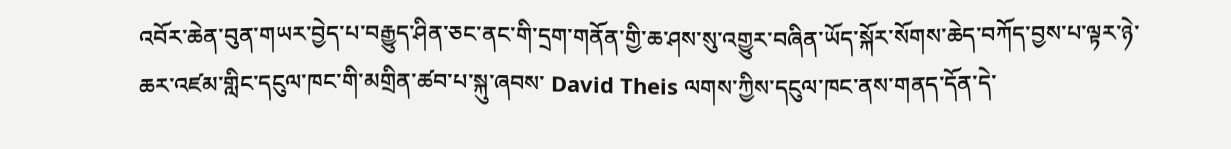འབོར་ཆེན་བུན་གཡར་བྱེད་པ་བརྒྱུད་ཤིན་ཅང་ནང་གི་དྲག་གནོན་གྱི་ཆ་ཤས་སུ་འགྱུར་བཞིན་ཡོད་སྐོར་སོགས་ཆེད་བཀོད་བྱས་པ་ལྟར་ཉེ་ཆར་འཛམ་གླིང་དངུལ་ཁང་གི་མགྲིན་ཚབ་པ་སྐུ་ཞབས་ David Theis ལགས་ཀྱིས་དངུལ་ཁང་ནས་གནད་དོན་དེ་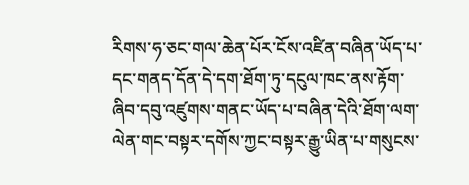རིགས་ཧ་ཅང་གལ་ཆེན་པོར་ངོས་འཛིན་བཞིན་ཡོད་པ་དང་གནད་དོན་དེ་དག་ཐོག་ཏུ་དངུལ་ཁང་ནས་རྟོག་ཞིབ་དབུ་འཛུགས་གནང་ཡོད་པ་བཞིན་དེའི་ཐོག་ལག་ལེན་གང་བསྟར་དགོས་ཀྱང་བསྟར་རྒྱུ་ཡིན་པ་གསུངས་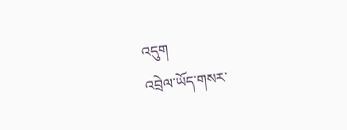འདུག
འབྲེལ་ཡོད་གསར་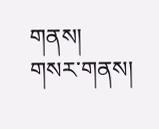གནས།
གསར་གནས།